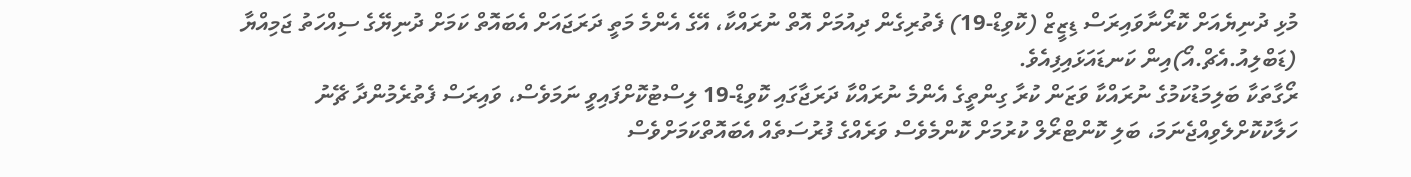މުޅި ދުނިޔެއަށް ކޮރޯނާވައިރަސް ޑިޒީޒް (ކޮވިޑް-19) ފެތުރިގެން ދިއުމަށް އޮތް ނުރައްކާ، އޭގެ އެންމެ މަތީ ދަރަޖައަށް އެބައޮތް ކަމަށް ދުނިޔޭގެ ސިއްހަތު ޖަމިއްޔާ (ޑަބްލިއު.އެޗް.އޯ)އިން ކަނޑައަޅައިފިއެވެ.
ރޯގާތަކާ ބަލިމަޑުކަމުގެ ނުރައްކާ ވަޒަން ކުރާ ގިންތީގެ އެންމެ ނުރައްކާ ދަރަޖާގައި ކޮވިޑް-19 ލިސްޓުކޮށްފައިވީ ނަމަވެސް، ވައިރަސް ފެތުރެމުންދާ ޗޭނު ހަލާކުކޮށްލެވިއްޖެނަމަ، ބަލި ކޮންޓްރޯލް ކުރުމަށް ކޮންމެވެސް ވަރެއްގެ ފުރުސަތެއް އެބައޮތްކަމަށްވެސް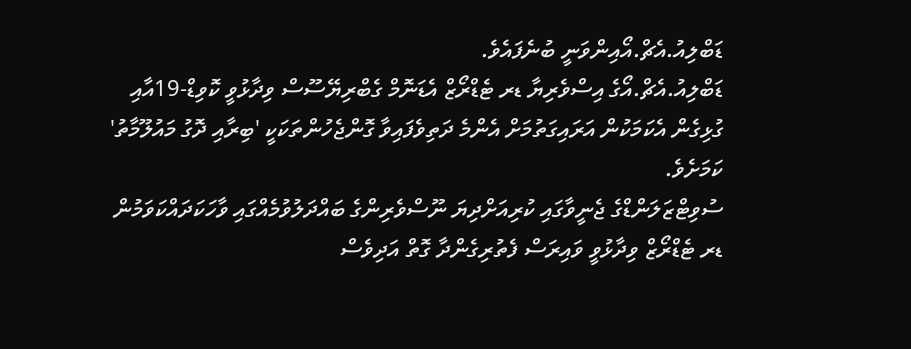ޑަބްލިއު.އެޗް.އޯއިންވަނީ ބުނެފައެވެ.
ޑަބްލިއު.އެޗް.އޯގެ އިސްވެރިޔާ ޑރ ޓެޑްރޯޒް އެޑަނޮމް ގެބްރިޔޭސޫސް ވިދާޅުވީ ކޮވިޑް-19އާއި ގުޅިގެން އެކަމަކުން އަރައިގަތުމަށް އެންމެ ދަތިވެފައިވާ ގޮންޖެހުންތަކަކީ 'ބިރާއި ދޮގު މައުލޫމާތު' ކަމަށެވެ.
ސުވިޓްޒަލަންޑްގެ ޖެނީވާގައި ކުރިއަށްދިޔަ ނޫސްވެރިންގެ ބައްދަލުވުމެއްގައި ވާހަކަދައްކަވަމުން ޑރ ޓެޑްރޯޒް ވިދާޅުވީ ވައިރަސް ފެތުރިގެންދާ ގޮތް އަދިވެސް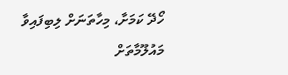ހޯދޭ ކަމަށާ، މިހާތަނަށް ލިބިފައިވާ މައުލޫމާތަށް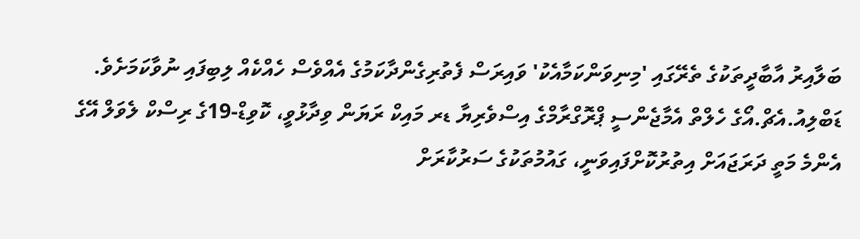ބަލާއިރު އާބާދީތަކުގެ ތެރޭގައި 'މިނިވަންކަމާއެކު' ވައިރަސް ފެތުރިގެންދާކަމުގެ އެއްވެސް ހެއްކެއް ލިބިފައި ނުވާކަމަށެވެ.
ޑަބްލިއު.އެޗް.އޯގެ ހެލްތް އެމާޖެންސީ ޕްރޮގްރާމްގެ އިސްވެރިޔާ ޑރ މައިކް ރަޔަން ވިދާޅުވީ، ކޮވިޑް-19ގެ ރިސްކް ލެވަލް އޭގެ އެންމެ މަތީ ދަރަޖައަށް އިތުރުކޮށްފައިވަނީ، ގައުމުތަކުގެ ސަރުކާރަށް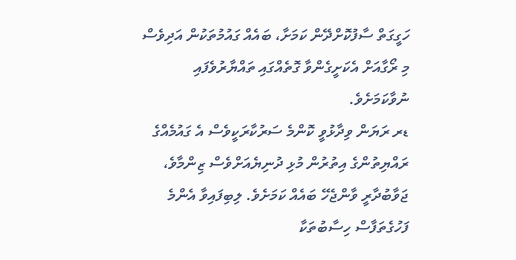ހަގީގަތް ސާފުކޮށްދޭން ކަމަށާ، ބައެއް ގައުމުތަކުން އަދިވެސް މި ރޯގާއަށް އެކަށީގެންވާ ގޮތެއްގައި ތައްޔާރުވެފައި ނުވާކަމަށެވެ.
ޑރ ރަޔަން ވިދާޅުވީ ކޮންމެ ސަރުކާރަކީވެސް އެ ގައުމެއްގެ ރައްޔިތުންގެ އިތުރުން މުޅި ދުނިޔެއަށްވެސް ޒިންމާވެ، ޖަވާބުދާރީ ވާންޖެހޭ ބައެއް ކަމަށެވެ. ލިބިފައިވާ އެންމެ ފަހުގެތަފާސް ހިސާބުތަކާ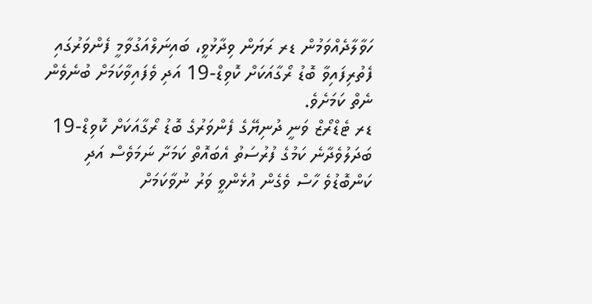ހަވާލާދެއްވަމުން ޑރ ރަޔަން ވިދާޅުވީ، ބައިނަލްއަގުވާމީ ފެންވަރުގައި ފެތުރިފައިވާ ބޮޑު ރޯގާއަކަށް ކޮވިޑް-19 އަދި ވެފައިވާކަމަށް ބުނެވެން ނެތް ކަމަށެވެ.
ޑރ ޓެޑްރޯޒް ވަނީ ދުނިޔޭގެ ފެންވަރުގެ ބޮޑު ރޯގާއަކަށް ކޮވިޑް-19 ބަދަލުވެދާނެ ކަމުގެ ފުރުސަތު އެބައޮތް ކަމަށާ ނަމަވެސް އަދި ކަންބޮޑުވެ ހާސް ވެގެން އުޅެންވީ ވަރު ނުވާކަމަށް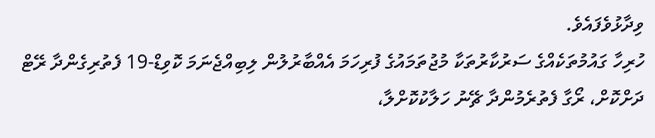ވިދާޅުވެފައެވެ.
ހުރިހާ ގައުމުތަކެއްގެ ސަރުކާރުތަކާ މުޖުތަމައުގެ ފުރިހަމަ އެއްބާރުލުން ލިބިއްޖެނަމަ ކޮވިޑް-19 ފެތުރިގެންދާ ރޭޓް ދަށްކޮށް، ރޯގާ ފެތުރެމުންދާ ޗޭނު ހަލާކުކޮށްލާ،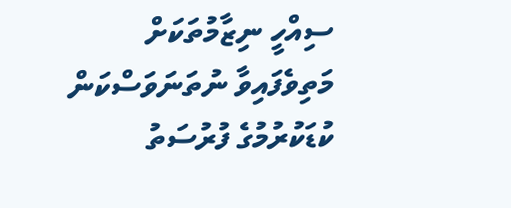ސިއްހީ ނިޒާމުތަކަށް މަތިވެފައިވާ ނުތަނަވަސްކަން ކުޑަކުރުމުގެ ފުރުސަތު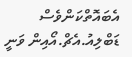އެބައޮތްކަންވެސް ޑަބްލިއު.އެޗް.އޯއިން ވަނީ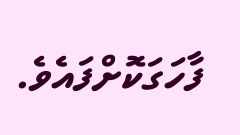ފާހަގަކޮށްފައެވެ.